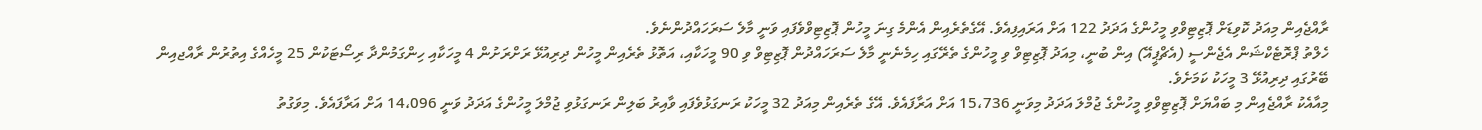ރާއްޖެއިން މިއަދު ކޮވިޑަށް ޕޮޒިޓިވްވި މީހުންގެ އަދަދު 122 އަށް އަރައިފިއެވެ. އޭގެތެރެއިން އެންމެ ގިނަ މީހުން ޕޮޒިޓިވްވެފައި ވަނީ މާލެ ސަރަހައްދުންނެވެ.
ހެލްތު ޕްރޮޓެކްޝަން އެޖެންސީ (އެޗްޕީއޭ) އިން ބުނީ، މިއަދު ޕޮޒިޓިވް ވި މީހުންގެ ތެރޭގައި ހިމެނެނީ މާލެ ސަރަހައްދުން ޕޮޒިޓިވް ވި 90 މީހަކާއި، އަތޮޅު ތެރެއިން މީހުން ދިރިއުޅޭ ރަށްރަށުން 4 މީހަކާއި ހިންގަމުންދާ ރިސޯޓަކުން 25 މީހެއްގެ އިތުރުން ރާއްޖއިން ބޭރުގައި ދިރިއުޅޭ 3 މީހަކު ކަމަށެވެ.
މިއާއެކު ރާއްޖެއިން މި ބައްޔަށް ޕޮޒިޓިވްވި މީހުންގެ ޖުމްލަ އަދަދު މިވަނީ 15،736 އަށް އަރާފައެވެ. އޭގެ ތެރެއިން މިއަދު 32 މީހަކު ރަނގަޅުވެފައި ވާއިރު ބަލިން ރަނގަޅުވި ޖުމްލަ މީހުންގެ އަދަދު ވަނީ 14،096 އަށް އަރާފައެވެ. މިވަގުތު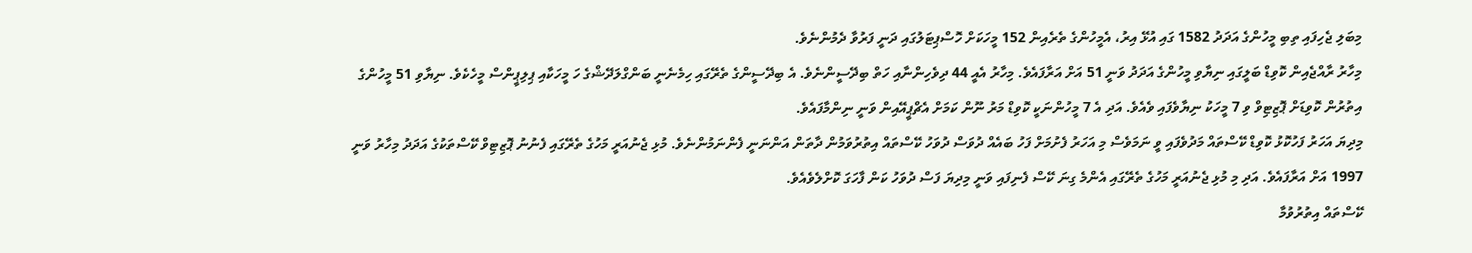މިބަލި ޖެހިފައި ތިބި މީހުންގެ އަދަދު 1582 ގައި އުޅޭ އިރު، އެމީހުންގެ ތެރެއިން 152 މީހަކަށް ހޮސްޕިޓަލުގައި ދަނީ ފަރުވާ ދެމުންނެވެ.
މިހާރު ރާއްޖެއިން ކޮވިޑް ބަލީގައި ނިޔާވި މީހުންގެ އަދަދު ވަނީ 51 އަށް އަރާފައެވެ. މިހާރު އެއީ 44 ދިވެހިންނާއި ހަތް ބިދޭސީންނެވެ. އެ ބިދޭސީންގެ ތެރޭގައި ހިމެނެނީ ބަންގްލަދޭޝްގެ ހަ މީހަކާއި ޕިލިޕީންސް މީހެކެވެ. ނިޔާވި 51 މީހުންގެ އިތުރުން ކޮވިޑަށް ޕޮޒިޓިވް ވި 7 މީހަކު ނިޔާވެފައި ވެއެވެ. އަދި އެ 7 މީހުންނަކީ ކޮވިޑް މަރު ނޫން ކަމަށް އެޗްޕީއޭއިން ވަނީ ނިންމާފައެވެ.
މިދިޔަ އަހަރު ފަހުކޮޅު ކޮވިޑް ކޭސްތައް މަދުވެފައި ވީ ނަމަވެސް މި އަހަރު ފެށުމަށް ފަހު ބައެއް ދުވަސް ދުވަހު ކޭސްތައް އިތުރުވަމުން ދާތަން އަންނަނީ ފެންނަމުންނެވެ. މުޅި ޖެނުއަރީ މަހުގެ ތެރޭގައި ފެނުނު ޕޮޒިޓިވް ކޭސްތަކުގެ އަދަދު މިހާރު ވަނީ 1997 އަށް އަރާފައެވެ. އަދި މި މުޅި ޖެނުއަރީ މަހުގެ ތެރޭގައި އެންމެ ގިނަ ކޭސް ފެނިފައި ވަނީ މިދިޔަ ފަސް ދުވަހު ކަން ފާހަގަ ކޮށްލެވެއެވެ.
ކޭސްތައް އިތުރުވުމާ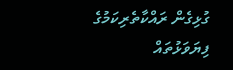ގުޅިގެން ރައްކާތެރިކަމުގެ ފިޔަވަޅުތައް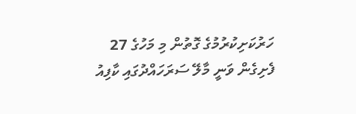ހަރުކަށިކުރުމުގެ ގޮތުން މި މަހުގެ 27 ފެށިގެން ވަނީ މާލޭ ސަރަހައްދުގައި ކާފިއު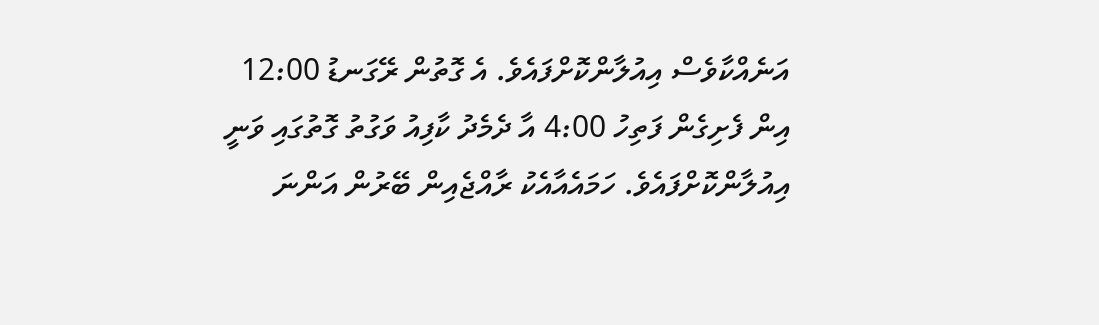އަނެއްކާވެސް އިއުލާންކޮށްފައެވެ. އެ ގޮތުން ރޭގަނޑު 12:00 އިން ފެށިގެން ފަތިހު 4:00 އާ ދެމެދު ކާފިއު ވަގުތު ގޮތުގައި ވަނީ އިއުލާންކޮށްފައެވެ. ހަމައެއާއެކު ރާއްޖެއިން ބޭރުން އަންނަ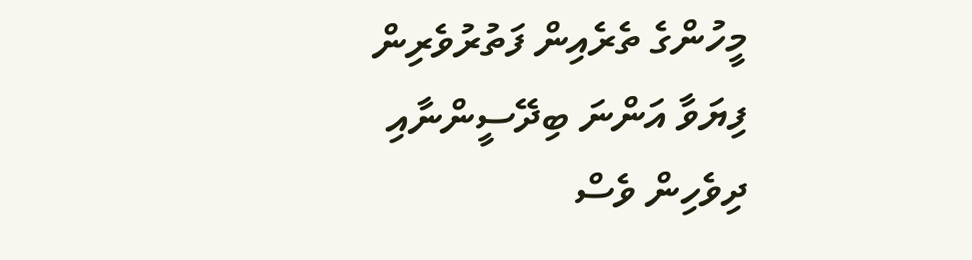މީހުންގެ ތެރެއިން ފަތުރުވެރިން ފިޔަވާ އަންނަ ބިދޭސީންނާއި ދިވެހިން ވެސް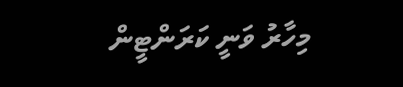މިހާރު ވަނީ ކަރަންޓީން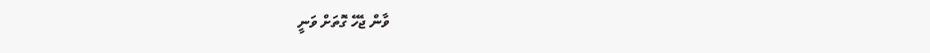ވާން ޖެހޭ ގޮތަށް ވަނީ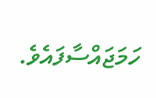ހަމަޖައްސާފައެވެ.